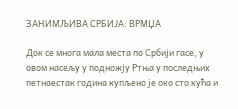ЗАНИМЉИВА СРБИЈА: ВРМЏА

Док се многа мала места по Србији гасе, у овом насељу у подножју Ртња у последњих петнаестак година купљено је око сто кућа и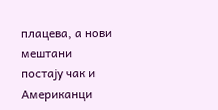плацева, а нови мештани постају чак и Американци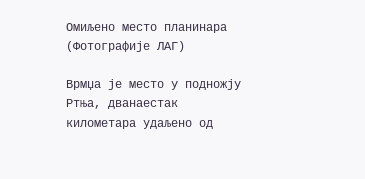Омиљено место планинара (Фотографије ЛАГ)

Врмџа је место у подножју Ртња, дванаестак километара удаљено од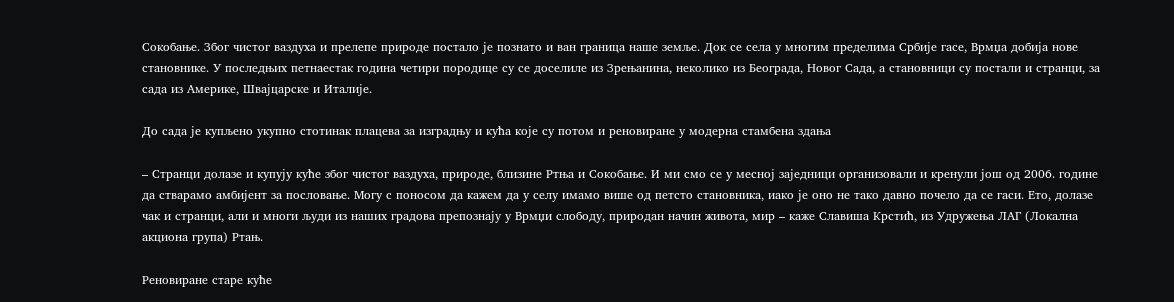Сокобање. Због чистог ваздуха и прелепе природе постало је познато и ван граница наше земље. Док се села у многим пределима Србије гасе, Врмџа добија нове становнике. У последњих петнаестак година четири породице су се доселиле из Зрењанина, неколико из Београда, Новог Сада, а становници су постали и странци, за сада из Америке, Швајцарске и Италије.

До сада је купљено укупно стотинак плацева за изградњу и кућа које су потом и реновиране у модерна стамбена здања

– Странци долазе и купују куће због чистог ваздуха, природе, близине Ртња и Сокобање. И ми смо се у месној заједници организовали и кренули још од 2006. године да стварамо амбијент за пословање. Могу с поносом да кажем да у селу имамо више од петсто становника, иако је оно не тако давно почело да се гаси. Ето, долазе чак и странци, али и многи људи из наших градова препознају у Врмџи слободу, природан начин живота, мир – каже Славиша Крстић, из Удружења ЛАГ (Локална акциона група) Ртањ.

Реновиране старе куће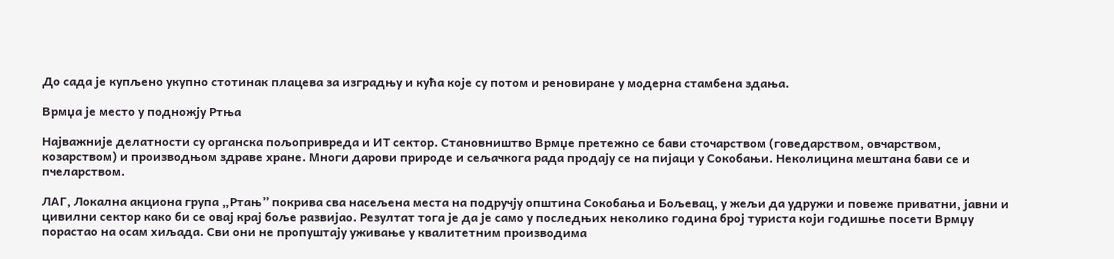До сада је купљено укупно стотинак плацева за изградњу и кућа које су потом и реновиране у модерна стамбена здања.

Врмџа је место у подножју Ртња

Најважније делатности су органска пољопривреда и ИТ сектор. Становништво Врмџе претежно се бави сточарством (говедарством, овчарством, козарством) и производњом здраве хране. Многи дарови природе и сељачкога рада продају се на пијаци у Сокобањи. Неколицина мештана бави се и пчеларством.

ЛАГ, Локална акциона група „Ртањ” покрива сва насељена места на подручју општина Сокобања и Бољевац, у жељи да удружи и повеже приватни, јавни и цивилни сектор како би се овај крај боље развијао. Резултат тога је да је само у последњих неколико година број туриста који годишње посети Врмџу порастао на осам хиљада. Сви они не пропуштају уживање у квалитетним производима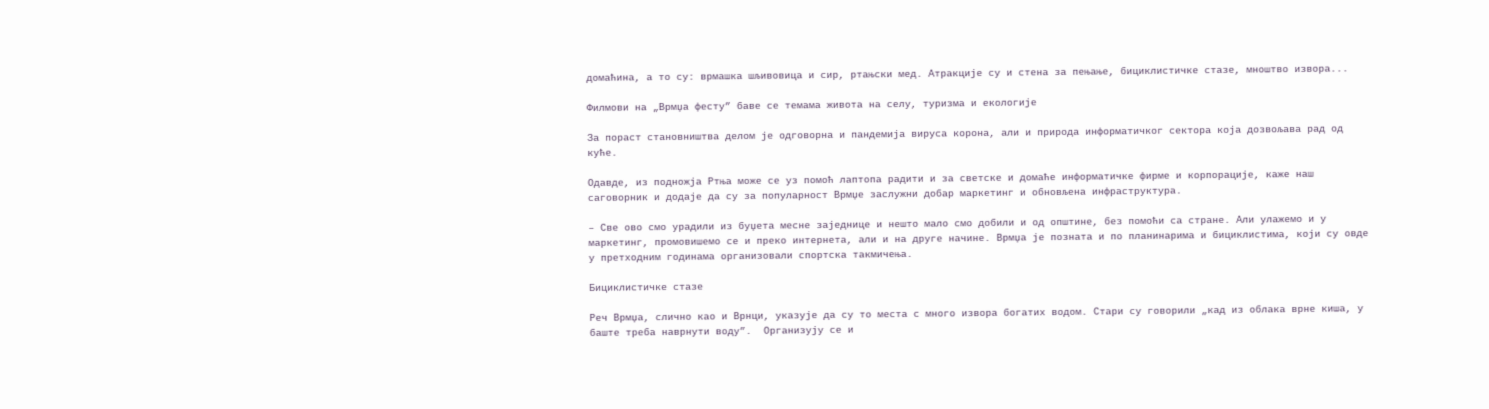домаћина, а то су: врмашка шљивовица и сир, ртањски мед. Атракције су и стена за пењање, бициклистичке стазе, мноштво извора...

Филмови на „Врмџа фесту” баве се темама живота на селу, туризма и екологије

За пораст становништва делом је одговорна и пандемија вируса корона, али и природа информатичког сектора која дозвољава рад од куће.

Одавде, из подножја Ртња може се уз помоћ лаптопа радити и за светске и домаће информатичке фирме и корпорације, каже наш саговорник и додаје да су за популарност Врмџе заслужни добар маркетинг и обновљена инфраструктура.

– Све ово смо урадили из буџета месне заједнице и нешто мало смо добили и од општине, без помоћи са стране. Али улажемо и у маркетинг, промовишемо се и преко интернета, али и на друге начине. Врмџа је позната и по планинарима и бициклистима, који су овде у претходним годинама организовали спортска такмичења.

Бициклистичке стазе

Реч Врмџа, слично као и Врнци, указује да су то места с много извора богатих водом. Стари су говорили „кад из облака врне киша, у баште треба наврнути воду”.  Организују се и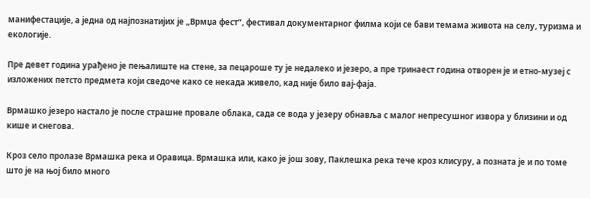манифестације, а једна од најпознатијих је „Врмџа фест”, фестивал документарног филма који се бави темама живота на селу, туризма и екологије.

Пре девет година урађено је пењалиште на стене, за пецароше ту је недалеко и језеро, а пре тринаест година отворен је и етно-музеј с изложених петсто предмета који сведоче како се некада живело, кад није било вај-фаја.

Врмашко језеро настало је после страшне провале облака, сада се вода у језеру обнавља с малог непресушног извора у близини и од кише и снегова.

Кроз село пролазе Врмашка река и Оравица. Врмашка или, како је још зову, Паклешка река тече кроз клисуру, а позната је и по томе што је на њој било много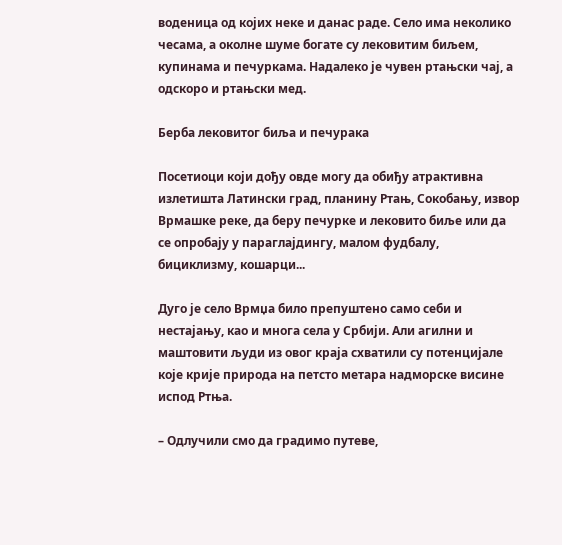воденица од којих неке и данас раде. Село има неколико чесама, а околне шуме богате су лековитим биљем, купинама и печуркама. Надалеко је чувен ртањски чај, а одскоро и ртањски мед.

Берба лековитог биља и печурака

Посетиоци који дођу овде могу да обиђу атрактивна излетишта Латински град, планину Ртањ, Сокобању, извор Врмашке реке, да беру печурке и лековито биље или да се опробају у параглајдингу, малом фудбалу, бициклизму, кошарци...

Дуго је село Врмџа било препуштено само себи и нестајању, као и многа села у Србији. Али агилни и маштовити људи из овог краја схватили су потенцијале које крије природа на петсто метара надморске висине испод Ртња.

– Одлучили смо да градимо путеве,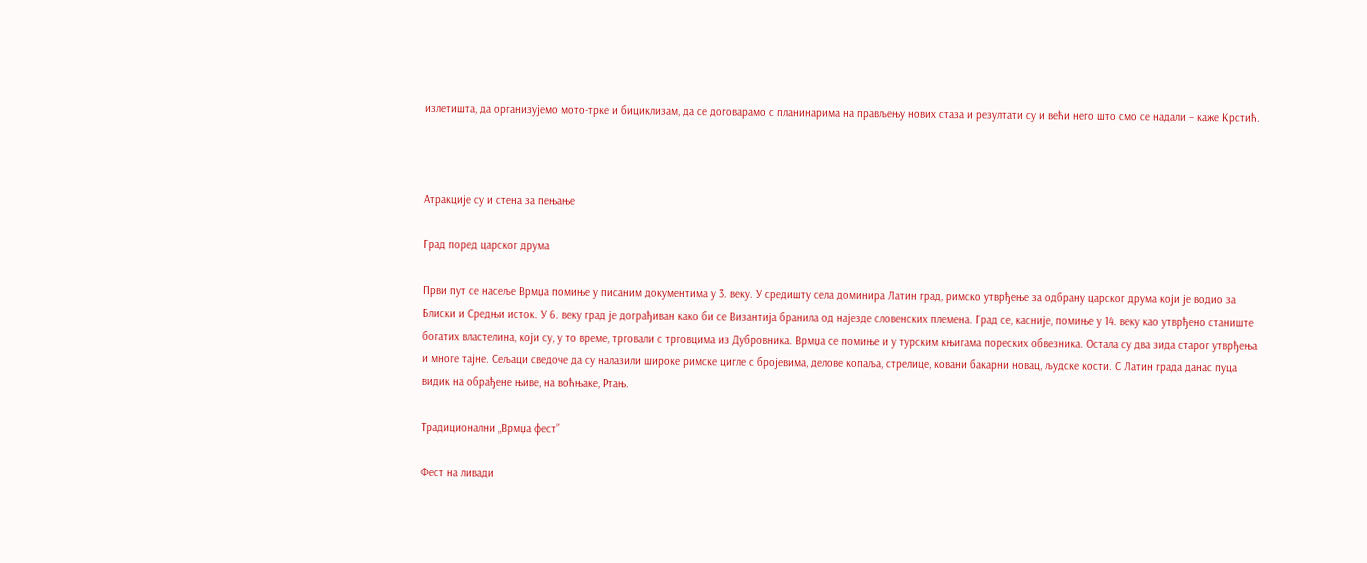излетишта, да организујемо мото-трке и бициклизам, да се договарамо с планинарима на прављењу нових стаза и резултати су и већи него што смо се надали – каже Крстић.



Атракције су и стена за пењање

Град поред царског друма

Први пут се насеље Врмџа помиње у писаним документима у 3. веку. У средишту села доминира Латин град, римско утврђење за одбрану царског друма који је водио за Блиски и Средњи исток. У 6. веку град је дограђиван како би се Византија бранила од најезде словенских племена. Град се, касније, помиње у 14. веку као утврђено станиште богатих властелина, који су, у то време, трговали с трговцима из Дубровника. Врмџа се помиње и у турским књигама пореских обвезника. Остала су два зида старог утврђења и многе тајне. Сељаци сведоче да су налазили широке римске цигле с бројевима, делове копаља, стрелице, ковани бакарни новац, људске кости. С Латин града данас пуца видик на обрађене њиве, на воћњаке, Ртањ.

Традиционални „Врмџа фест”

Фест на ливади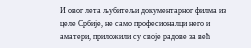И овог лета љубитељи документарног филма из целе Србије, не само професионалци него и аматери, приложили су своје радове за већ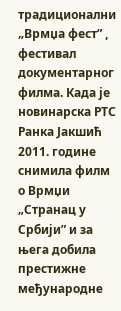традиционални „Врмџа фест” , фестивал документарног филма. Када је новинарска РТС Ранка Јакшић 2011. године снимила филм о Врмџи „Странац у Србији” и за њега добила престижне међународне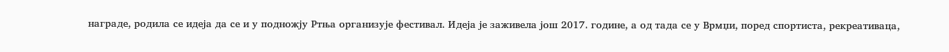награде, родила се идеја да се и у подножју Ртња организује фестивал. Идеја је заживела још 2017. године, а од тада се у Врмџи, поред спортиста, рекреативаца,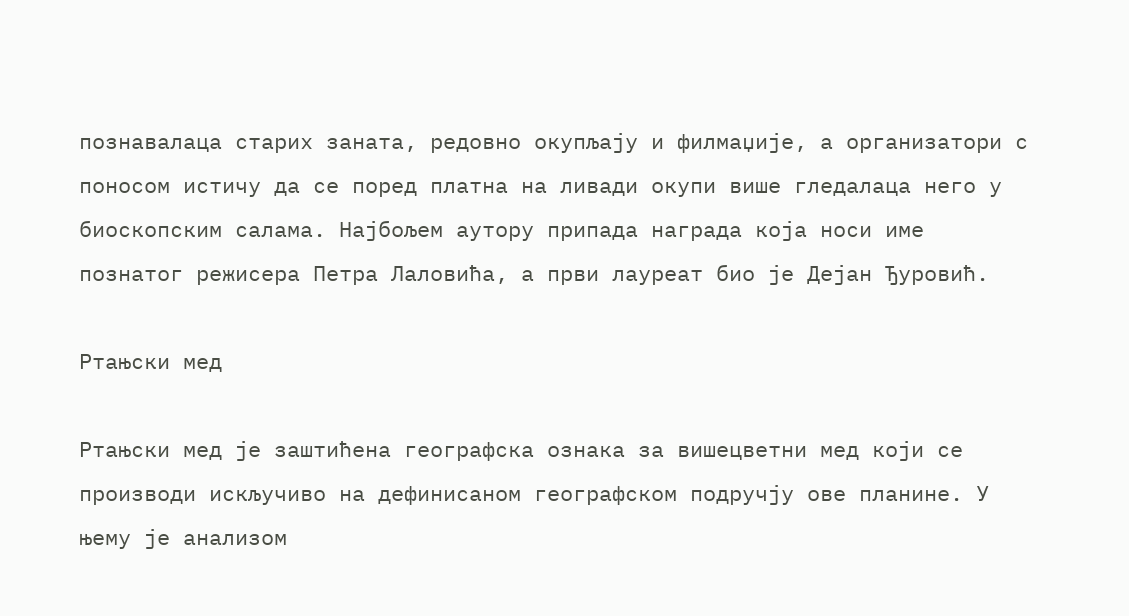познавалаца старих заната, редовно окупљају и филмаџије, а организатори с поносом истичу да се поред платна на ливади окупи више гледалаца него у биоскопским салама. Најбољем аутору припада награда која носи име познатог режисера Петра Лаловића, а први лауреат био је Дејан Ђуровић.

Ртањски мед

Ртањски мед је заштићена географска ознака за вишецветни мед који се производи искључиво на дефинисаном географском подручју ове планине. У њему је анализом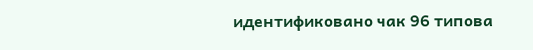идентификовано чак 96 типова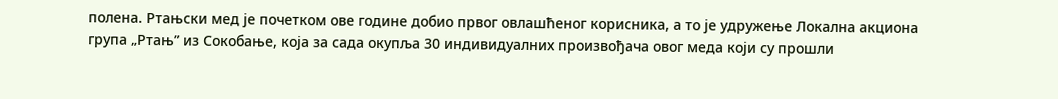полена. Ртањски мед је почетком ове године добио првог овлашћеног корисника, а то је удружење Локална акциона група „Ртањ” из Сокобање, која за сада окупља 30 индивидуалних произвођача овог меда који су прошли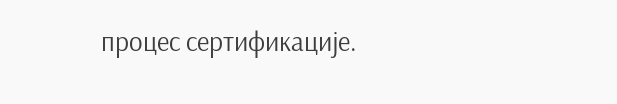процес сертификације.